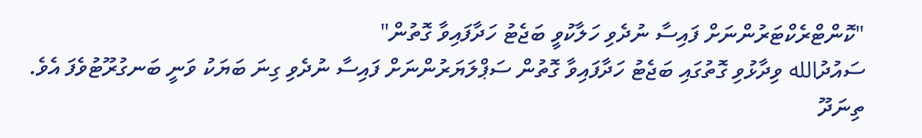"ކޮންޓްރެކްޓަރުންނަށް ފައިސާ ނުދެވި ހަލާކުވީ ބަޖެޓު ހަދާފައިވާ ގޮތުން"
ސައުދުالله ވިދާޅުވި ގޮތުގައި ބަޖެޓު ހަދާފައިވާ ގޮތުން ސަޕްލަޔަރުންނަށް ފައިސާ ނުދެވި ގިނަ ބަޔަކު ވަނީ ބަނގުރޫޓުވެފަ އެވެ.
ތިނަދޫ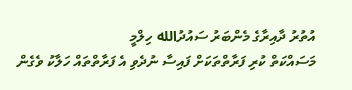އުތުރު ދާއިރާގެ މެންބަރު ސައުދުالله ހިލްމީ
މަސައްކަތް ކުރި ފަރާތްތަކަށް ފައިސާ ނުދެވި އެ ފަރާތްތައް ހަލާކު ވެގެން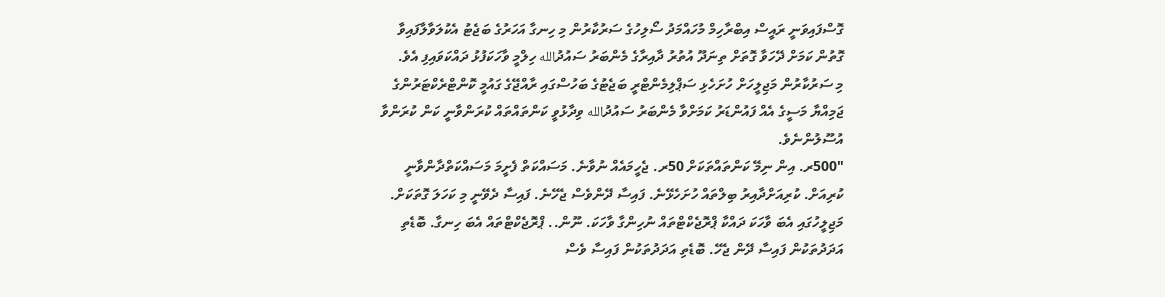ގޮސްފައިވަނީ ރައީސް އިބްރާހިމް މުހައްމަދު ސޯލިހުގެ ސަރުކާރުން މި ހިނގާ އަހަރުގެ ބަޖެޓު އެކުލަވާލާފައިވާ ގޮތުން ކަމަށް ދޭހަވާ ގޮތަށް ތިނަދޫ އުތުރު ދާއިރާގެ މެންބަރު ސައުދުالله ހިލްމީ ވާހަކަފުޅު ދައްކަވައިފި އެވެ.
މި ސަރުކާރުން މަޖިލީހަށް ހުށަހެޅި ސަޕްލިމެންޓްރީ ބަޖެޓުގެ ބަހުސްގައި ރާއްޖޭގެ ގައުމީ ކޮންޓްރެކްޓަރުންގެ ޖަމިއްޔާ މަސީގެ އެއް ފައުންޑަރު ކަމަށްވާ މެންބަރު ސައުދުالله ވިދާޅުވީ ކަންތައްތައް ކުރަންވާނީ ކަން ކުރަންވާ އުސޫލުންނެވެ.
"500ރ. އިން ނިމޭ ކަންތައްތަކަށް 50ރ. ޖެހީމައެއް ނުވާނެ. މަސައްކަތް ފެށީމަ މަސައްކަތްދާންވާނީ ކުރިއަށް. ކުރިއަށްދާއިރު ބިލްތައް ހުށަހެޅޭނެ. ފައިސާ ދޭންވެސް ޖެހޭނެ. ފައިސާ ދެވޭނީ މި ކަހަލަ ގޮތަކަށް. މަޖިލީހުގައި އެބަ ވާހަކަ ދައްކާ ޕްރޮޖެކްޓްތައް ނުހިންގާ ވާހަކަ. ނޫން.. ޕްރޮޖެކްޓްތައް އެބަ ހިނގާ. ބޮޑެތި އަދަދުތަކުން ފައިސާ ދޭން ޖެހޭ. ބޮޑެތި އަދަދުތަކުން ފައިސާ ވެސް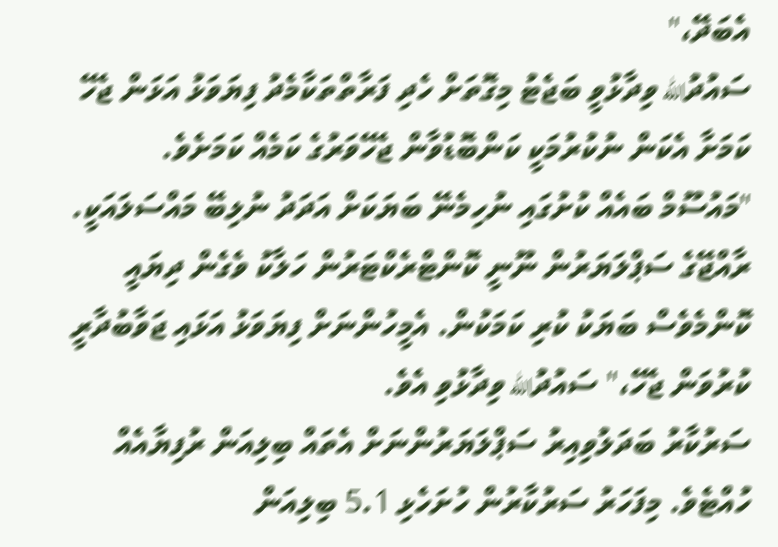އެބަދޭ،"
ސައުދުالله ވިދާޅުވީ ބަޖެޓު މިގޮތަށް ހެދި ފަރާތްތަކާމެދު ފިޔަވަޅު އަޅަން ޖެހޭ ކަމަށާ އެކަން ނުކުރުމަކީ ކަންބޮޑުވާން ޖެހޭވަރުގެ ކަމެއް ކަމަށެވެ.
"މައުސޫމް ބައެއް ކުށުގައި ނުހިމެނޭ ބަޔަކަށް އަދަދު ނުލިބޭ މައްސަލައަކީ. ރާއްޖޭގެ ސަޕްލަޔަރުން ނޫނީ ކޮންޓްރެކްޓަރުން ހަލާކު ވެގެން ދިޔައީ ކޮންމެވެސް ބަޔަކު ކުރި ކަމަކުން. އެމީހުންނަށް ފިޔަވަޅު އަޅައި ޖަވާބުދާރީ ކުރުވަން ޖެހޭ،" ސައުދުالله ވިދާޅުވި އެވެ.
ސަރުކާރު ބަދަލުވިއިރު ސަޕްލަޔަރުންނަށް އެތައް ބިލިއަން ރުފިޔާއެއް ހުއްޓެވެ. މިފަހަރު ސަރުކާރުން ހުށަހެޅި 5.1 ބިލިއަން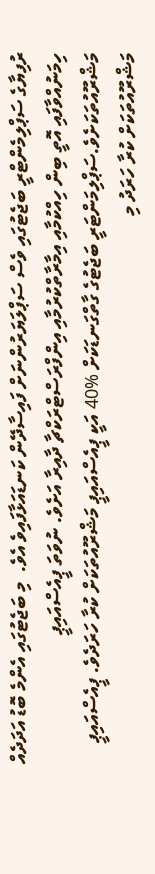ރުފިޔާގެ ސަޕްލިމެންޓްރީ ބަޖެޓުގައި ވެސް ސަޕްލަޔަރުންނަށް ފައިސާދޭން ކަނޑައަޅާފައިވެ އެވެ.  މި ބަޖެޓުގައި އެންމެ ބޮޑު އަދަދެއް ހިމަނުއްވާފައި އޮތީ ބިން ހިއްކުމާއި އިމާރާތްކުރުމާއި އިންފްރަސްޓްރަކްޗާ ދާއިރާ އަށެވެ. ނުވަތަ ޕީއެސްއައިޕީ މަޝްރޫއުތަކަށެވެ.ސަޕްލިމަންޓަރީ ބަޖެޓުގެ ގާތްގަނޑަކަށް %40 އަކީ ޕީއެސްއައިޕީ މަޝްރޫއުތަކަށް ކުރާ ހަރަދެވެ. ޕީއެސްއައިޕީ މަޝްރޫއުތަކަށް ކުރާ ހަރަދު މި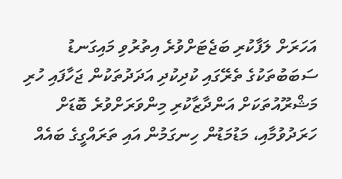އަހަރަށް ލަފާކުރި ބަޖެޓަށްވުރެ އިތުރުވި މައިގަނޑު ސަބަބުތަކުގެ ތެރޭގައި ކުދިކުދި އަދަދުތަކުން ޖަހާފައި ހުރި މަޝްރޫއުތަކަށް އަންދާޒާކުރި މިންވަރަށްވުރެ ބޮޑަށް ހަރަދުވުމާއި، މަޑުމަޑުން ހިނގަމުން އައި ތަރައްގީގެ ބައެއް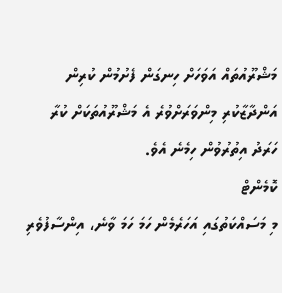މަޝްރޫއުތައް އަވަހަށް ހިނގަން ފެށުމުން ކުރިން އަންދާޒާކުރި މިންވަރަށްވުރެ އެ މަޝްރޫއުތަކަށް ކުރާ ހަރަދު އިތުރުވުން ހިމެނެ އެވެ.
ކޮމެންޓް
މި މަސައްކަތުގައި އަހަރެމެން ހަމަ ހަމަ ވާނެ، އިންސާފުވެރި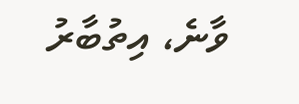ވާނެ، އިތުބާރު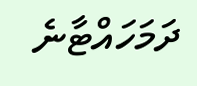ދަމަހައްޓާނެ